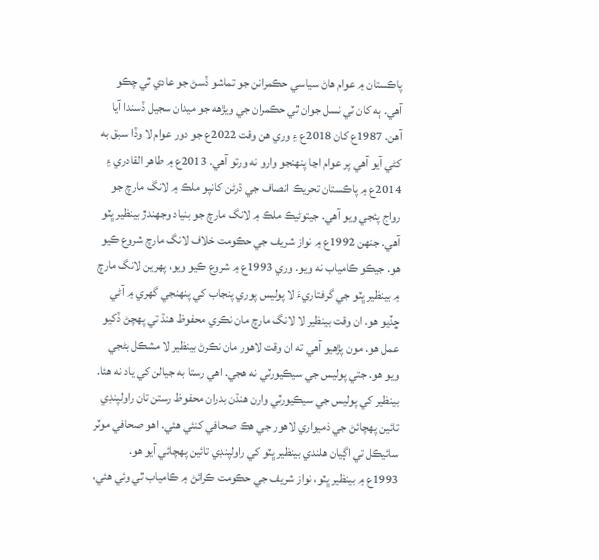پاڪستان ۾ عوام هاڻ سياسي حڪمرانن جو تماشو ڏسڻ جو عادي ٿي چڪو آهي. ٻه کان ٽي نسل جوان ٿي حڪمران جي ويڙهه جو ميدان سجيل ڏسندا آيا آهن. 1987ع کان 2018ع ۽ وري هن وقت 2022ع جو دور عوام لا وڏا سبق به کڻي آيو آهي پر عوام اڃا پنهنجو وارو نه ورتو آهي. 2013ع ۾ طاهر القادري ۽ 2014ع ۾ پاڪستان تحريڪ انصاف جي ڌرڻن کانپو ملڪ ۾ لانگ مارچ جو رواج پئجي ويو آهي. جيتوڻيڪ ملڪ ۾ لانگ مارچ جو بنياد وجهندڙ بينظير ڀٽو آهي. جنهن 1992ع ۾ نواز شريف جي حڪومت خلاف لانگ مارچ شروع ڪيو هو. جيڪو ڪامياب نه ويو. وري 1993ع ۾ شروع ڪيو ويو، پهرين لانگ مارچ ۾ بينظير ڀٽو جي گرفتاريءَ لا پوليس پوري پنجاب کي پنهنجي گهري ۾ آڻي ڇڏيو هو. ان وقت بينظير لا لانگ مارچ مان نڪري محفوظ هنڌ تي پهچڻ ڏکيو عمل هو. مون پڙهيو آهي ته ان وقت لاهور مان نڪرڻ بينظير لا مشڪل بڻجي ويو هو. جتي پوليس جي سيڪيورٽي نه هجي. اهي رستا به جيالن کي ياد نه هئا. بينظير کي پوليس جي سيڪيورٽي وارن هنڌن بدران محفوظ رستن تان راولپنڊي تائين پهچائڻ جي ذميواري لاهور جي هڪ صحافي کنئي هئي. اهو صحافي موٽر سائيڪل تي اڳيان هلندي بينظير ڀٽو کي راولپنڊي تائين پهچائي آيو هو.
1993ع ۾ بينظير ڀٽو، نواز شريف جي حڪومت ڪرائڻ ۾ ڪامياب ٿي وئي هئي،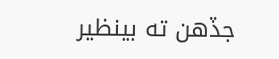جڏهن ته بينظير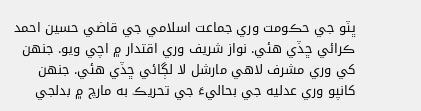ڀٽو جي حڪومت وري جماعت اسلامي جي قاضي حسين احمد ڪرائي ڇڏي هئي. نواز شريف وري اقتدار ۾ اچي ويو. جنهن کي وري مشرف لاهي مارشل لا لڳائي ڇڏي هئي. جنهن کانپو وري عدليه جي بحاليءَ جي تحريڪ به مارچ ۾ بدلجي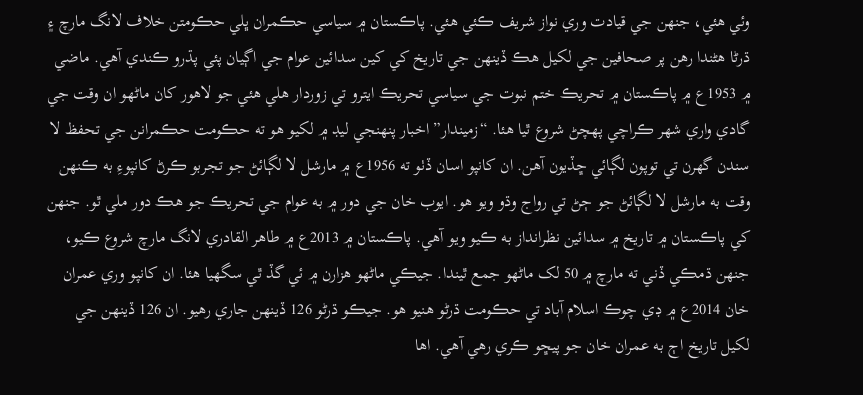وئي هئي، جنهن جي قيادت وري نواز شريف ڪئي هئي. پاڪستان ۾ سياسي حڪمران ڀلي حڪومتن خلاف لانگ مارچ ۽ ڌرڻا هڻندا رهن پر صحافين جي لکيل هڪ ڏينهن جي تاريخ کي کين سدائين عوام جي اڳيان پئي پڌرو ڪندي آهي. ماضي ۾ 1953ع ۾ پاڪستان ۾ تحريڪ ختم نبوت جي سياسي تحريڪ ايترو تي زوردار هلي هئي جو لاهور کان ماڻهو ان وقت جي گادي واري شهر ڪراچي پهچڻ شروع ٿيا هئا. “زميندار” اخبار پنهنجي ليڊ ۾ لکيو هو ته حڪومت حڪمرانن جي تحفظ لا سندن گهرن تي توپون لڳائي ڇڏيون آهن. ان کانپو اسان ڏٺو ته 1956ع ۾ مارشل لا لڳائڻ جو تجربو ڪرڻ کانپوءِ به ڪنهن وقت به مارشل لا لڳائڻ جو ڄڻ تي رواج وڌو ويو هو. ايوب خان جي دور ۾ به عوام جي تحريڪ جو هڪ دور ملي ٿو. جنهن کي پاڪستان ۾ تاريخ ۾ سدائين نظرانداز به ڪيو ويو آهي. پاڪستان ۾ 2013ع ۾ طاهر القادري لانگ مارچ شروع ڪيو، جنهن ڌمڪي ڏني ته مارچ ۾ 50 لک ماڻهو جمع ٿيندا. جيڪي ماڻهو هزارن ۾ ئي گڏ ٿي سگهيا هئا. ان کانپو وري عمران خان 2014ع ۾ ڊي چوڪ اسلام آباد تي حڪومت ڌرڻو هنيو هو. جيڪو ڌرڻو 126 ڏينهن جاري رهيو. ان 126 ڏينهن جي لکيل تاريخ اڄ به عمران خان جو پيڇو ڪري رهي آهي. اها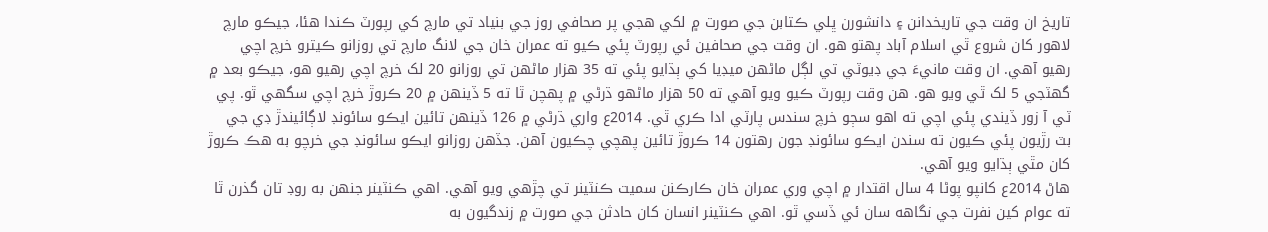تاريخ ان وقت جي تاريخدانن ۽ دانشورن ڀلي ڪتابن جي صورت ۾ لکي هجي پر صحافي روز جي بنياد تي مارچ کي رپورٽ ڪندا هئا، جيڪو مارچ لاهور کان شروع ٿي اسلام آباد پهتو هو. ان وقت جي صحافين ئي رپورٽ پئي ڪيو ته عمران خان جي لانگ مارچ تي روزانو ڪيترو خرچ اچي رهيو آهي. ان وقت مانيءَ جي ڊيوٽي تي لڳل ماڻهن ميڊيا کي ٻڌايو پئي ته 35 هزار ماڻهن تي روزانو 20 لک خرچ اچي رهيو هو، جيڪو بعد ۾ گهٽجي 5 لک ٿي ويو هو. هن وقت رپورٽ ڪيو ويو آهي ته 50 هزار ماڻهو ڌرڻي ۾ پهچن ٿا ته 5 ڏينهن ۾ 20 ڪروڙ خرچ اچي سگهي ٿو. پي ٽي آ زور ڏيندي پئي اچي ته اهو سڄو خرچ سندس پارٽي ادا ڪري ٿي. 2014ع واري ڌرڻي ۾ 126 ڏينهن تائين ايڪو سائونڊ لاڳائيندڙ ڊي جي بٽ رڙيون پئي ڪيون ته سندن ايڪو سائونڊ جون رهتون 14 ڪروڙ تائين پهچي چڪيون آهن. جڏهن روزانو ايڪو سائونڊ جي خرچو به هڪ ڪروڙ کان مٿي ٻڌايو ويو آهي.
هاڻ 2014ع کانپو پوڻا 4 سال اقتدار ۾ اچي وري عمران خان ڪارڪنن سميت ڪنٽينر تي چڙهي ويو آهي. اهي ڪنٽينر جنهن به روڊ تان گذرن ٿا ته عوام کين نفرت جي نگاهه سان ئي ڏسي ٿو. اهي ڪنٽينر انسان کان حادثن جي صورت ۾ زندگيون به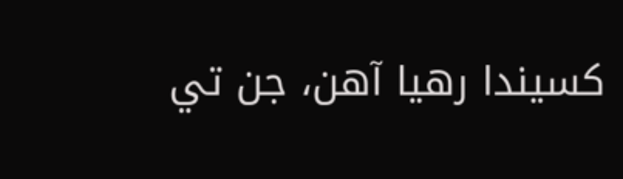کسيندا رهيا آهن، جن تي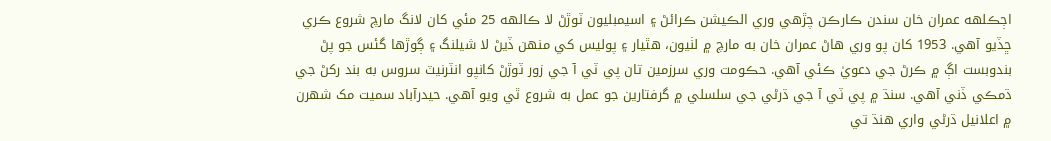اڄڪلهه عمران خان سندن ڪارڪن چڙهي وري الڪيشن ڪرائڻ ۽ اسيمبليون ٽوڙڻ لا ڪالهه 25 مئي کان لانگ مارچ شروع ڪري ڇڏيو آهي. 1953 کان پو وري هاڻ عمران خان به مارچ ۾ لٺيون، هٿيار ۽ پوليس کي منهن ڏيڻ لا شيلنگ ۽ ڳوڙها گئس جو پڻ بندوبست اڳ ۾ ڪرڻ جي دعويٰ ڪئي آهي. حڪومت وري سرزمين تان پي ٽي آ جي زور ٽوڙڻ کانپو انٽرنيٽ سروس به بند رکڻ جي ڌمڪي ڏني آهي. سنڌ ۾ پي ٽي آ جي ڌرڻي جي سلسلي ۾ گرفتارين جو عمل به شروع ٿي ويو آهي. حيدرآباد سميت مک شهرن ۾ اعلانيل ڌرڻي واري هنڌ تي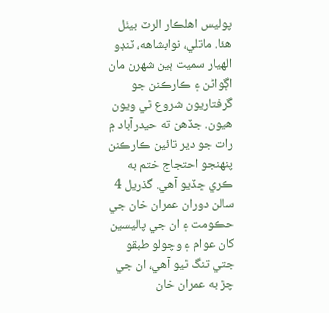پوليس اهلڪار الرٽ بيٺل هئا. ماتلي، نوابشاهه، ٽنڊو الهيار سميت ٻين شهرن مان اڳواڻن ۽ ڪارڪنن جو گرفتاريون شروع ٿي ويون هيون. جڏهن ته حيدرآباد ۾ رات جو دير تائين ڪارڪنن پنهنجو احتجاج ختم به ڪري ڇڏيو آهي. گذريل 4 سالن دوران عمران خان جي حڪومت ۽ ان جي پاليسين کان عوام ۽ وچولو طبقو جتي تنگ ٿيو آهي، ان جي چڙ به عمران خان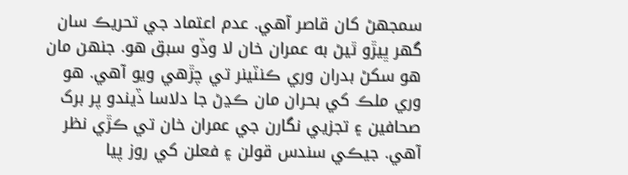سمجهڻ کان قاصر آهي. عدم اعتماد جي تحريڪ سان گهر ڀيڙو ٿيڻ به عمران خان لا وڏو سبق هو. جنهن مان هو سکڻ بدران وري ڪنٽينر تي چڙهي ويو آهي. هو وري ملڪ کي بحران مان ڪڍڻ جا دلاسا ڏيندو پر برک صحافين ۽ تجزيي نگارن جي عمران خان تي ڪڙي نظر آهي. جيڪي سندس قولن ۽ فعلن کي روز پيا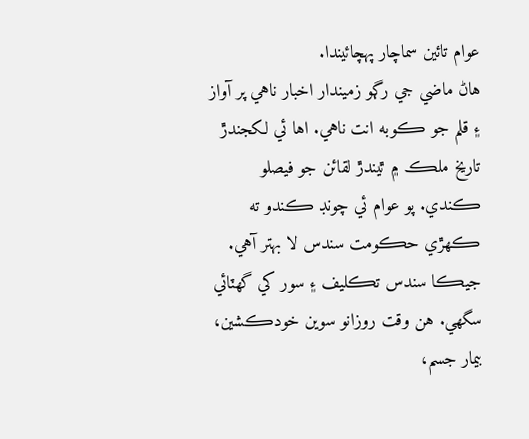عوام تائين سماچار پهچائيندا.
هاڻ ماضي جي رڳو زميندار اخبار ناهي پر آواز ۽ قلم جو ڪوبه انت ناهي. اها ئي لکجندڙ تاريخ ملڪ ۾ ٿيندڙ لقائن جو فيصلو ڪندي. پو عوام ئي چونڊ ڪندو ته ڪهڙي حڪومت سندس لا بهتر آهي. جيڪا سندس تڪليف ۽ سور کي گهٽائي سگهي. هن وقت روزانو سوين خودڪشين، بيمار جسم،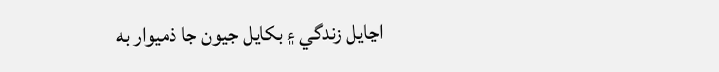اڃايل زندگي ۽ بکايل جيون جا ذميوار به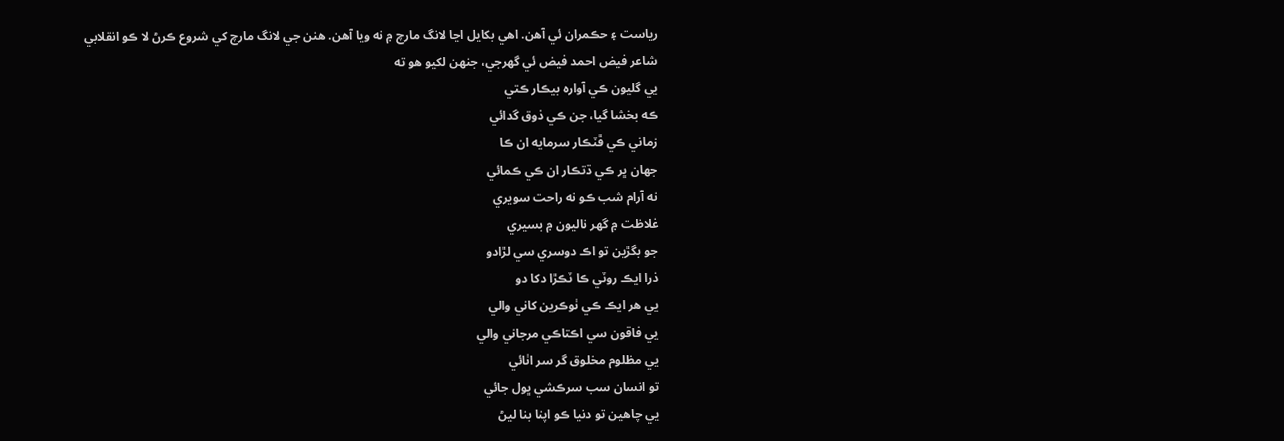رياست ۽ حڪمران ئي آهن. اهي بکايل اڃا لانگ مارچ ۾ نه ويا آهن. هنن جي لانگ مارچ کي شروع ڪرڻ لا ڪو انقلابي شاعر فيض احمد فيض ئي گهرجي، جنهن لکيو هو ته
يي گليون ڪي آواره بيڪار ڪتي
ڪه بخشا گيا، جن ڪي ذوق گدائي
زماني ڪي ڦٽڪار سرمايه ان ڪا
جهان ڀر ڪي ڌتڪار ان ڪي ڪمائي
نه آرام شب ڪو نه راحت سويري
غلاظت ۾ گهر ناليون ۾ بسيري
جو بگڙين تو اڪ دوسري سي لڙادو
ذرا ايڪ روٽي ڪا ٽڪڙا دکا دو
يي هر ايڪ ڪي ٺوڪرين کاني والي
يي فاقون سي اڪتاڪي مرجاني والي
يي مظلوم مخلوق گر سر اٺائي
تو انسان سب سرڪشي ڀول جائي
يي چاهين تو دنيا ڪو اپنا بنا ليڻ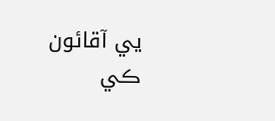يي آقائون ڪي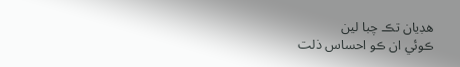هڊيان تڪ چبا لين
ڪوئي ان ڪو احساس ذلت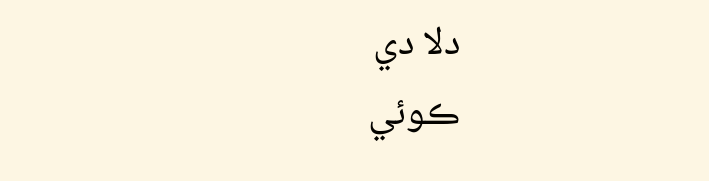دلا دي
ڪوئي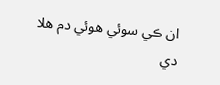ان ڪي سوئي هوئي دم هلا دي